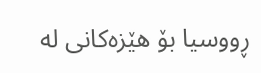ڕووسیا بۆ هێزه‌كانی‌ له‌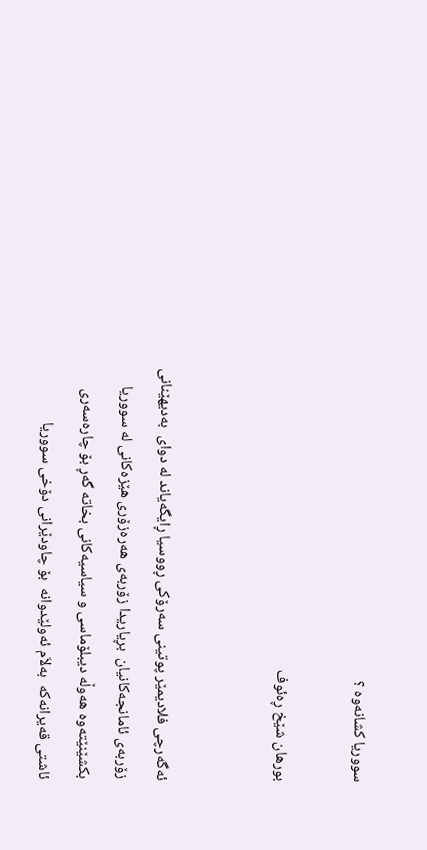سووریا كشانه‌وه‌ ؟

بورهان شێخ ڕەئوف


ئه‌گه‌رچی‌ فلادیمێر پوتینی‌ سه‌رۆكی‌ ڕووسیا ڕایگه‌یاند له‌ دوای‌  به‌دیهێنانی‌ زۆربه‌ی‌ ئامانجه‌كانیان  بڕیاریدا زۆربه‌ی‌ هه‌ره‌زۆری‌ هێزه‌كانی‌ له‌ سووریا بكشێنێته‌وه‌ هه‌وڵه‌ دیبلۆماسی‌ و سیاسیه‌كانی‌ بخاته‌ گه‌ڕ بۆ چاره‌سه‌ری‌ ئاشتی‌ قه‌یرانه‌كه‌  به‌لاَم ئه‌ولێدوانه‌  بۆ چاودێرانی‌ دۆخی‌ سووریا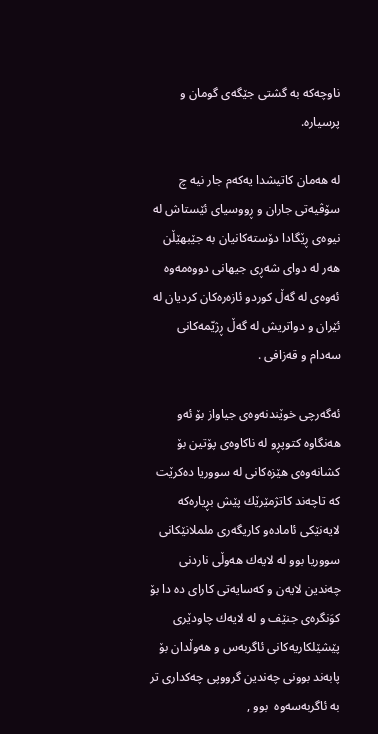ناوچه‌كه‌ به‌ گشتی‌ جێگه‌ی‌ گومان و پرسیاره‌.

له‌ هه‌مان كاتیشدا یه‌كه‌م جار نیه‌ چ سۆڤیه‌تی‌ جاران و ڕووسیای‌ ئێستاش له‌ نیوه‌ی‌ ڕێگادا دۆسته‌كانیان به‌ جێبهێڵن  هه‌ر له‌ دوای‌ شه‌ڕی‌ جیهانی‌ دووه‌مه‌وه‌ ئه‌وه‌ی‌ له‌ گه‌ڵ كوردو ئازه‌ره‌كان كردیان له‌ ئێران و دواتریش له‌ گه‌ڵ ڕژیّمه‌كانی‌ سه‌دام و قه‌زافی‌ .

ئه‌گه‌رچی‌ خوێندنه‌وه‌ی‌ جیاواز بۆ ئه‌و هه‌نگاوه‌ كتوپڕو له‌ ناكاوه‌ی‌ پۆتین بۆ كشانه‌وه‌ی‌ هێزه‌كانی‌ له‌ سووریا ده‌كرێت كه‌ تاچه‌ند كاتژمێرێك پێش بڕیاره‌كه‌ لایه‌نێكی‌ ئاماده‌و كاریگه‌ری‌ ململانێكانی‌ سووریا بوو له‌ لایه‌ك هه‌وڵی‌ ناردنی‌ چه‌ندین لایه‌ن و كه‌سایه‌تی‌ كارای‌ ده‌ دا بۆ كوَنگره‌ی‌ جنێف و له‌ لایه‌ك چاودێری‌ پێشێلكاریه‌كانی‌ ئاگربه‌س و هه‌وڵدان بۆ پابه‌ند بوونی‌ چه‌ندین گرووپی‌ چه‌كداری‌ تر به‌ ئاگربه‌سه‌وه‌  بوو ,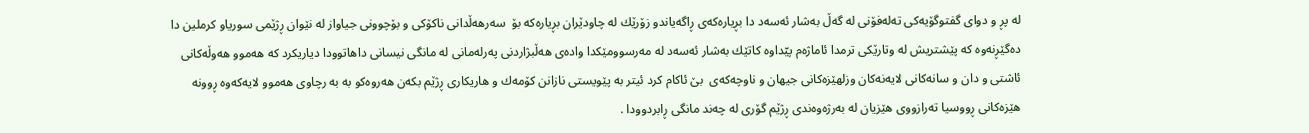له‌ پڕ و دوای‌ گفتوگۆیه‌كی‌ ته‌له‌فۆنی‌ له‌ گه‌ڵ به‌شار ئه‌سه‌د دا بڕیاره‌كه‌ی‌ ڕاگه‌یاندو زۆرێك له‌ چاودێران بڕیاره‌كه‌ بۆ  سه‌رهه‌ڵدانی‌ ناكۆكی‌ و بۆچوونی‌ جیاواز له‌ نێوان ڕژێمی‌ سوریاو كرملین دا ده‌گێڕنه‌وه‌ كه‌ پێشتریش له‌ وتارێكی‌ ترمدا ئاماژه‌م پیّداوه‌ كاتێك به‌شار ئه‌سه‌د له‌ مه‌رسوومێكدا واده‌ی‌ هه‌ڵبژاردنی‌ په‌رله‌مانی‌ له‌ مانگی‌ نیسانی‌ داهاتوودا دیاریكرد كه‌ هه‌موو هه‌وڵه‌كانی‌ ئاشتی‌ و دان و سانه‌كانی‌ لایه‌نه‌كان وزلهێزه‌كانی‌ جیهان و ناوچه‌كه‌ی‌  بێ‌ ئاكام كرد ئیتر به‌ پێویستی‌ نازانن كۆمه‌ك و هاریكاری‌ ڕژێم بكه‌ن هه‌روه‌كو به‌ به‌ رچاوی‌ هه‌موو لایه‌كه‌وه‌ ڕوونه‌ هێزه‌كانی‌ ڕووسیا ته‌رازووی‌ هێزیان له‌ به‌رژه‌وه‌ندی‌ ڕژێم گۆری‌ له‌ چه‌ند مانگی‌ ڕابردوودا .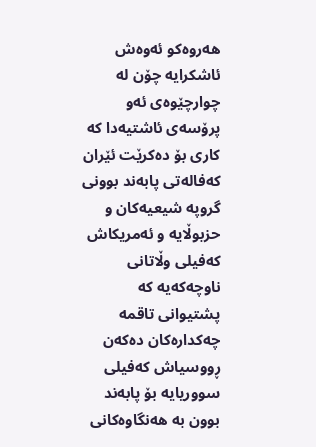هه‌روه‌كو ئه‌وه‌ش ئاشكرایه‌ چۆن له‌ چوارچێوه‌ی‌ ئه‌و پرۆسه‌ی‌ ئاشتیه‌دا كه‌ كاری‌ بۆ ده‌كرێت ئێران كه‌فاله‌تی‌ پابه‌ند بوونی‌ گروپه‌ شیعیه‌كان و حزبوڵایه‌ و ئه‌مریكاش كه‌فیلی‌ وڵاتانی‌ ناوچه‌كه‌یه‌ كه‌ پشتیوانی‌ تاقمه‌ چه‌كداره‌كان ده‌كه‌ن ڕووسیاش كه‌فیلی‌ سووریایه‌ بۆ پابه‌ند بوون به‌ هه‌نگاوه‌كانی‌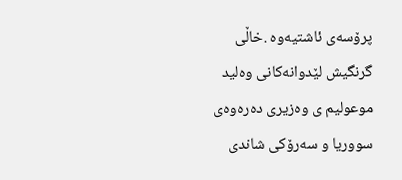پرۆسه‌ی‌ ئاشتیه‌وه‌ .خاڵی‌ گرنگیش لێدوانه‌كانی‌ وه‌لید موعولیم ی‌ وه‌زیری‌ ده‌ره‌وه‌ی‌ سووریا و سه‌رۆكی‌ شاندی‌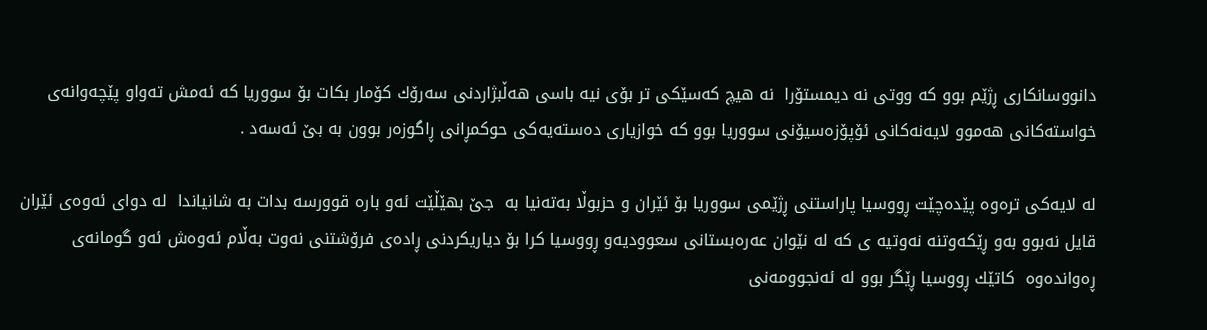دانووسانكاری‌ ڕژێم بوو كه‌ ووتی‌ نه‌ دیمستۆرا  نه‌ هیچ كه‌سێكی‌ تر بۆی‌ نیه‌ باسی‌ هه‌ڵبژاردنی‌ سه‌رۆك كۆمار بكات بۆ سووریا كه‌ ئه‌مش ته‌واو پێچه‌وانه‌ی‌ خواسته‌كانی‌ هه‌موو لایه‌نه‌كانی‌ ئۆپۆزه‌سیۆنی‌ سووریا بوو كه‌ خوازیاری‌ ده‌سته‌یه‌كی‌ حوكمڕانی‌ ڕاگوزه‌ر بوون به‌ بێ‌ ئه‌سه‌د .

له‌ لایه‌كی‌ تره‌وه‌ پێده‌چێت ڕووسیا پاراستنی‌ ڕژێمی‌ سووریا بۆ ئێران و حزبوڵا به‌ته‌نیا به‌  جێ‌ بهێڵێت ئه‌و باره‌ قوورسه‌ بدات به‌ شانیاندا  له‌ دوای‌ ئه‌وه‌ی‌ ئێران قایل نه‌بوو به‌و ڕێكه‌وتنه‌ نه‌وتیه‌ ی‌ كه‌ له‌ نێوان عه‌ره‌بستانی‌ سعوودیه‌و ڕووسیا كرا بۆ دیاریكردنی‌ ڕاده‌ی‌ فرۆشتنی‌ نه‌وت به‌ڵام ئه‌وه‌ش ئه‌و گومانه‌ی‌ ڕه‌وانده‌وه‌  كاتێك ڕووسیا ڕێگر بوو له‌ ئه‌نجوومه‌نی‌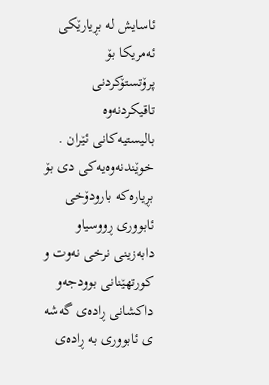ئاسایش له‌ بڕیارێكی‌ ئه‌مریكا بۆ پرۆتستۆكردنی‌ تاقیكردنه‌وه‌ بالیستیه‌كانی‌ ئێران .
خوێندنه‌وه‌یه‌كی‌ دی‌ بۆ بڕیاره‌كه‌ بارودۆخی‌ ئابووری‌ ڕووسیاو دابه‌زینی‌ نرخی‌ نه‌وت و كورتهێنانی‌ بوودجه‌و داكشانی‌ ڕاده‌ی‌ گه‌شه‌ ی‌ ئابووری‌ به‌ ڕاده‌ی‌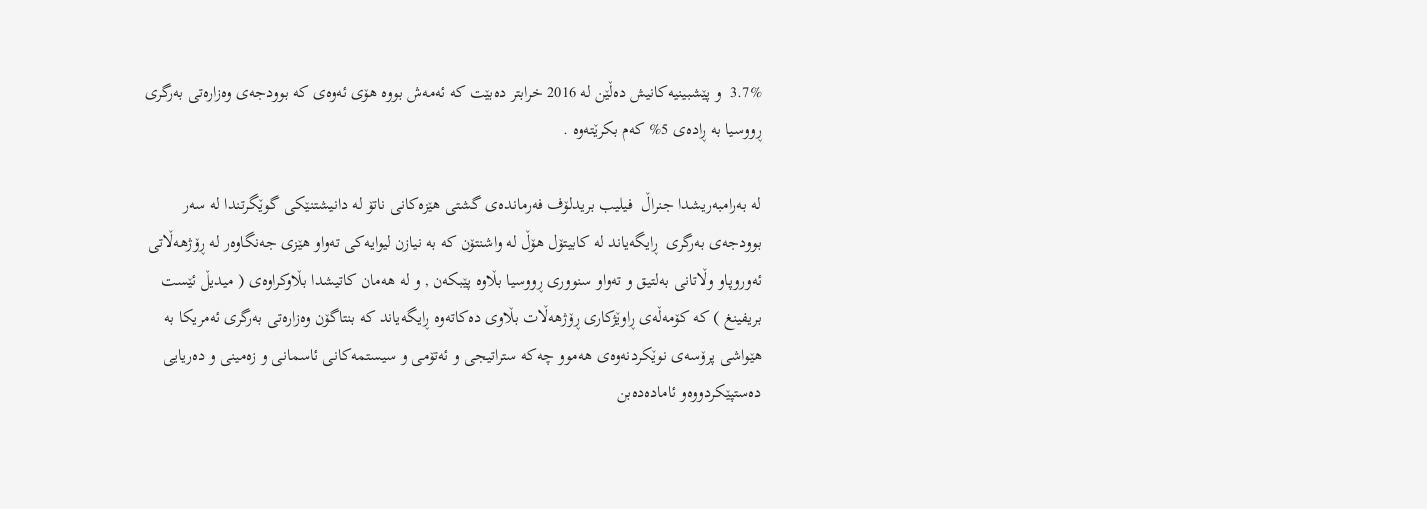3.7%  و پێشبینیه‌كانیش ده‌ڵێن له‌ 2016 خرابتر ده‌بێت كه‌ ئه‌مه‌ش بووه‌ هۆی‌ ئه‌وه‌ی‌ كه‌ بوودجه‌ی‌ وه‌زاره‌تی‌ به‌رگری‌ ڕووسیا به‌ ڕاده‌ی‌ 5% كه‌م بكرێته‌وه‌ .

له‌ به‌رامبه‌ریشدا جنراڵ  فیلیب بریدلۆف فه‌رمانده‌ی‌ گشتی‌ هێزه‌كانی‌ ناتۆ له‌ دانیشتنێكی‌ گوێگرتندا له‌ سه‌ر بوودجه‌ی‌ به‌رگری‌  ڕایگه‌یاند له‌ كابیتۆل هۆڵ له‌ واشنتۆن كه‌ به‌ نیازن لیوایه‌كی‌ ته‌واو هێزی‌ جه‌نگاوه‌ر له‌ ڕۆژهه‌ڵاتی‌ ئه‌وروپاو وڵاتانی‌ به‌لتیق و ته‌واو سنووری‌ ڕووسیا بڵاوه‌ پێبكه‌ن , و له‌ هه‌مان كاتیشدا بڵاوكراوه‌ی‌ ( میدیڵ ئێست بریفینغ ) كه‌ كۆمه‌ڵه‌ی‌ ڕاوێژكاری‌ ڕۆژهه‌ڵات بڵاوی‌ ده‌كاته‌وه‌ ڕایگه‌یاند كه‌ بنتاگۆن وه‌زاره‌تی‌ به‌رگری‌ ئه‌مریكا به‌ هێواشی‌ پرۆسه‌ی‌ نوێكردنه‌وه‌ی‌ هه‌موو چه‌كه‌ ستراتیجی‌ و ئه‌تۆمی‌ و سیستمه‌كانی‌ ئاسمانی‌ و زه‌مینی‌ و ده‌ریایی‌ ده‌ستپێكردووه‌و ئاماده‌ده‌بن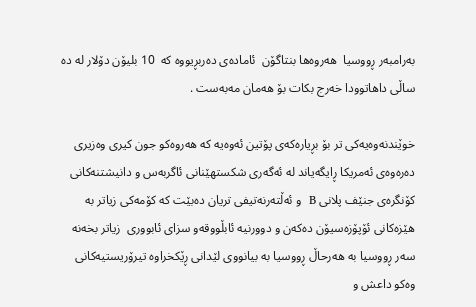به‌رامبه‌ر ڕووسیا  هه‌روه‌ها بنتاگۆن  ئاماده‌ی‌ ده‌ربڕیووه‌ كه‌  10 بلیۆن دۆلار له‌ ده‌ ساڵی‌ داهاتوودا خه‌رج بكات بۆ هه‌مان مه‌به‌ست .

خوێندنه‌وه‌یه‌كی‌ تر بۆ بڕیاره‌كه‌ی‌ پۆتین ئه‌وه‌یه‌ كه‌ هه‌روه‌كو جون كیری‌ وه‌زیری‌ ده‌ره‌وه‌ی‌ ئه‌مریكا ڕایگه‌یاند له‌ ئه‌گه‌ری‌ شكستهێنانی‌ ئاگربه‌س و دانیشتنه‌كانی‌ كۆنگره‌ی‌ جنێف پلانی‌ B  و ئه‌ڵته‌رنه‌تیفی‌ تریان ده‌بێت كه‌ كۆمه‌كی‌ زیاتر به‌ هێزه‌كانی‌ ئۆپۆزه‌سیۆن ده‌كه‌ن و دوورنیه‌ ئابڵووقه‌و سزای‌ ئابووری‌  زیاتر بخه‌نه‌ سه‌ر ڕووسیا به‌ هه‌رحاڵ ڕووسیا به‌ بیانووی‌ لێدانی‌ ڕێكخراوه‌ تیرۆریستیه‌كانی‌ وه‌كو داعش و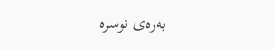به‌ره‌ی‌ نوسره‌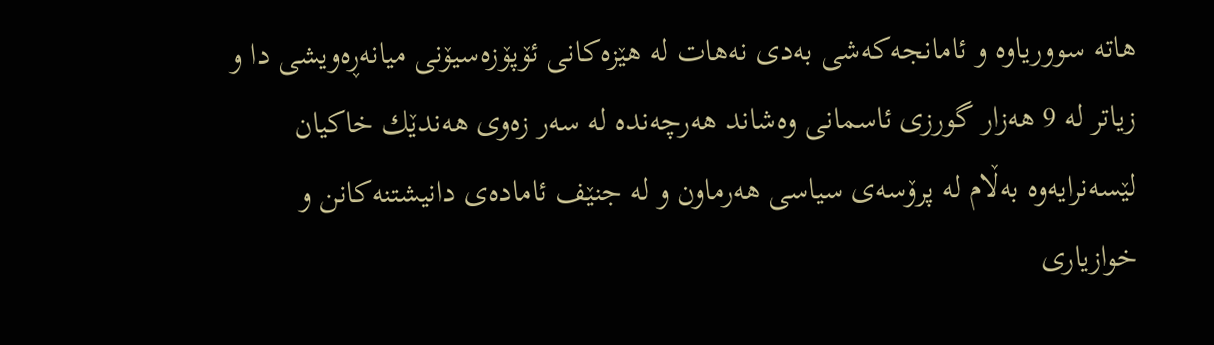هاته‌ سووریاوه‌ و ئامانجه‌كه‌شی‌ به‌دی‌ نه‌هات له‌ هێزه‌كانی‌ ئۆپۆزه‌سیۆنی‌ میانه‌ڕه‌ویشی‌ دا و زیاتر له‌ 9 هه‌زار گورزی‌ ئاسمانی‌ وه‌شاند هه‌رچه‌نده‌ له‌ سه‌ر زه‌وی‌ هه‌ندێك خاكیان لێسه‌نرایه‌وه‌ به‌ڵام له‌ پرۆسه‌ی‌ سیاسی‌ هه‌رماون و له‌ جنێف ئاماده‌ی‌ دانیشتنه‌كانن و خوازیاری‌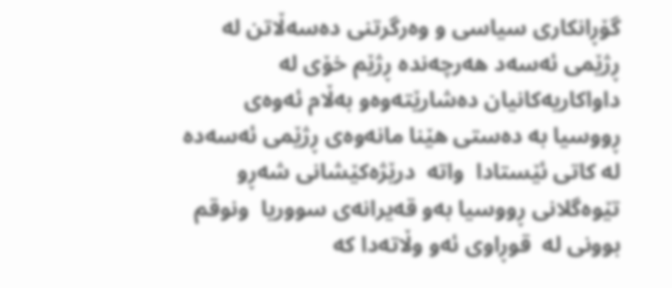گۆڕانكاری‌ سیاسی و وه‌رگرتنی‌ ده‌سه‌ڵاتن له‌ ڕژێمی‌ ئه‌سه‌د هه‌رچه‌نده‌ ڕژێم خۆی‌ له‌ داواكاریه‌كانیان ده‌شارێته‌وه‌و به‌ڵام ئه‌وه‌ی‌ ڕووسیا به‌ ده‌ستی‌ هێنا مانه‌وه‌ی‌ ڕژێمی‌ ئه‌سه‌ده‌ له‌ كاتی‌ ئێستادا  واته‌  درێژه‌كێشانی‌ شه‌ڕو تێوه‌گلانی‌ ڕووسیا به‌و قه‌یرانه‌ی‌ سووریا  ونوقم بوونی‌ له‌  قوڕاوی‌ ئه‌و وڵاته‌دا كه‌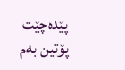پێده‌چێت پۆتین به‌م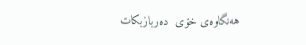هه‌نگاوه‌ی‌ خۆی‌  ده‌ربازبكات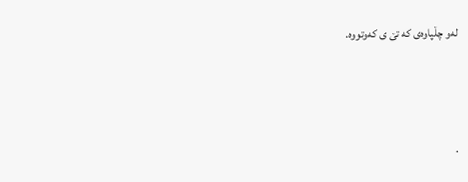له‌و چڵپاوه‌ی‌ كه‌ تێ‌ ی‌ كه‌وتووه‌.



.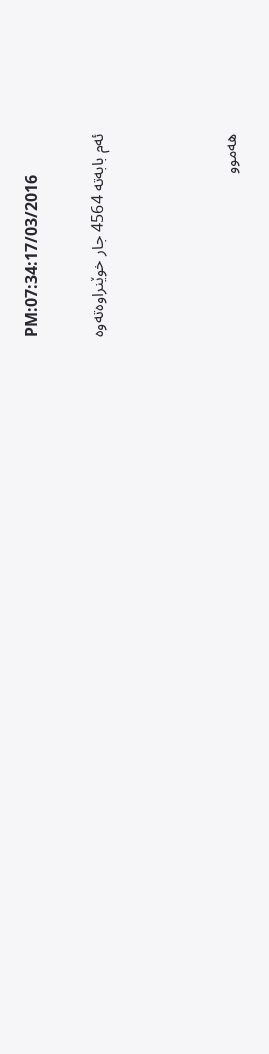PM:07:34:17/03/2016

ئه‌م بابه‌ته 4564 جار خوێنراوه‌ته‌وه‌‌



هەموو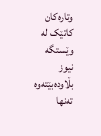وتارەکان کاتێک لە وێستگە نیوز بڵاودەبێتەوە تەنها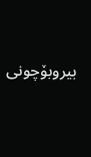بیروبۆچونی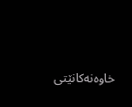خاوەنەکانێتی